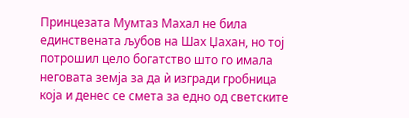Принцезата Мумтаз Махал не била единствената љубов на Шах Џахан, но тој потрошил цело богатство што го имала неговата земја за да ѝ изгради гробница која и денес се смета за едно од светските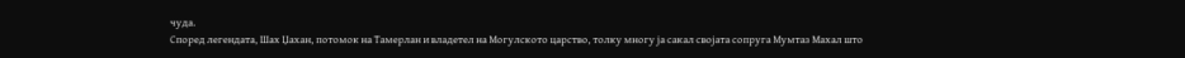чуда.
Според легендата, Шах Џахан, потомок на Тамерлан и владетел на Могулското царство, толку многу ја сакал својата сопруга Мумтаз Махал што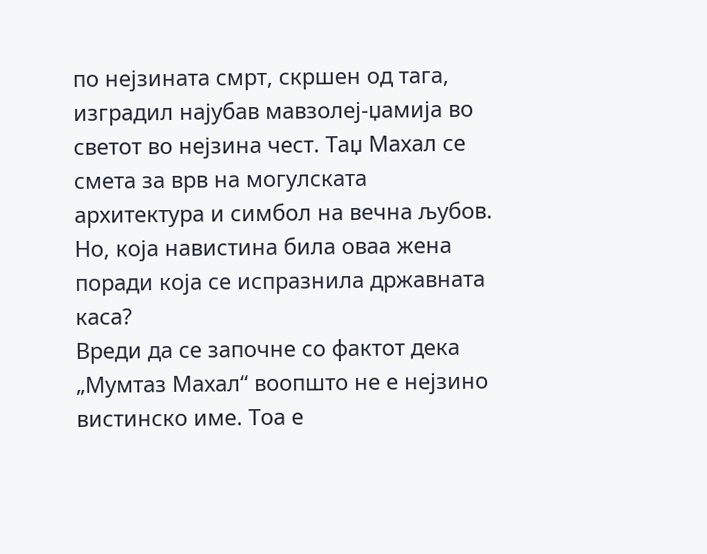по нејзината смрт, скршен од тага, изградил најубав мавзолеј-џамија во светот во нејзина чест. Таџ Махал се смета за врв на могулската архитектура и симбол на вечна љубов.
Но, која навистина била оваа жена поради која се испразнила државната каса?
Вреди да се започне со фактот дека „Мумтаз Махал“ воопшто не е нејзино вистинско име. Тоа е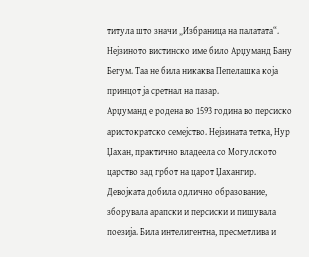титула што значи „Избраница на палатата“. Нејзиното вистинско име било Арџуманд Бану Бегум. Таа не била никаква Пепелашка која принцот ја сретнал на пазар.
Арџуманд е родена во 1593 година во персиско аристократско семејство. Нејзината тетка, Нур Џахан, практично владеела со Могулското царство зад грбот на царот Џахангир.
Девојката добила одлично образование, зборувала арапски и персиски и пишувала поезија. Била интелигентна, пресметлива и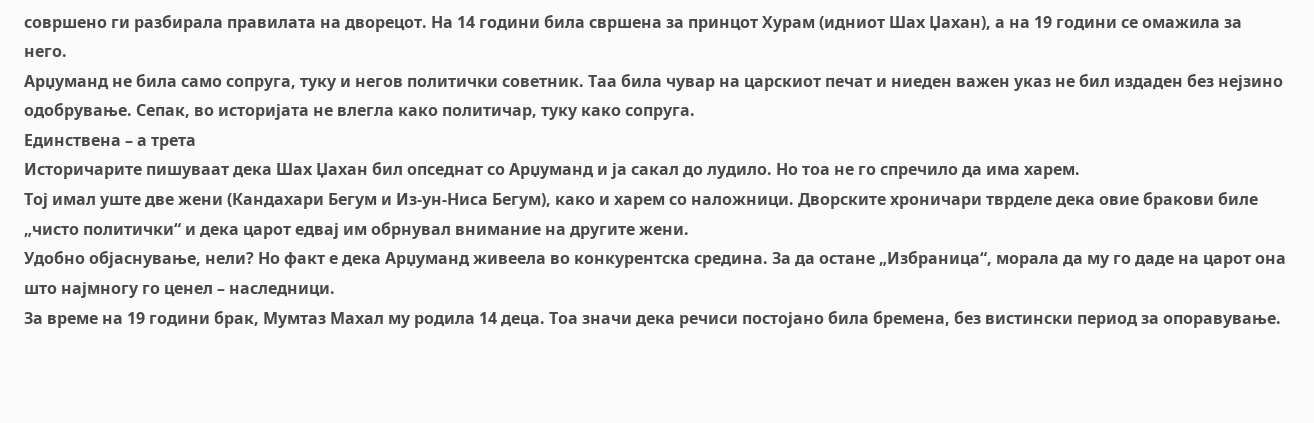совршено ги разбирала правилата на дворецот. На 14 години била свршена за принцот Хурам (идниот Шах Џахан), а на 19 години се омажила за него.
Арџуманд не била само сопруга, туку и негов политички советник. Таа била чувар на царскиот печат и ниеден важен указ не бил издаден без нејзино одобрување. Сепак, во историјата не влегла како политичар, туку како сопруга.
Единствена – а трета
Историчарите пишуваат дека Шах Џахан бил опседнат со Арџуманд и ја сакал до лудило. Но тоа не го спречило да има харем.
Тој имал уште две жени (Кандахари Бегум и Из-ун-Ниса Бегум), како и харем со наложници. Дворските хроничари тврделе дека овие бракови биле „чисто политички“ и дека царот едвај им обрнувал внимание на другите жени.
Удобно објаснување, нели? Но факт е дека Арџуманд живеела во конкурентска средина. За да остане „Избраница“, морала да му го даде на царот она што најмногу го ценел – наследници.
За време на 19 години брак, Мумтаз Махал му родила 14 деца. Тоа значи дека речиси постојано била бремена, без вистински период за опоравување.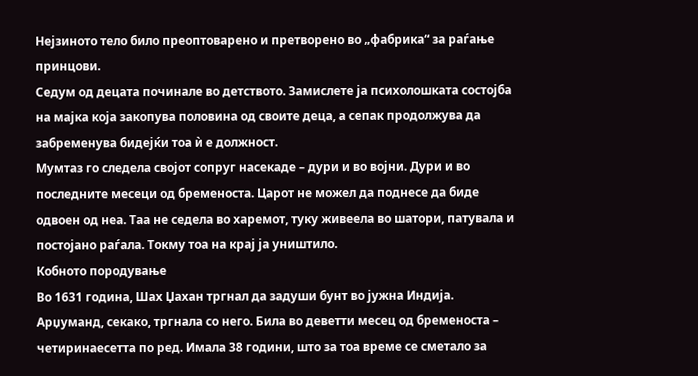Нејзиното тело било преоптоварено и претворено во „фабрика“ за раѓање принцови.
Седум од децата починале во детството. Замислете ја психолошката состојба на мајка која закопува половина од своите деца, а сепак продолжува да забременува бидејќи тоа ѝ е должност.
Мумтаз го следела својот сопруг насекаде – дури и во војни. Дури и во последните месеци од бременоста. Царот не можел да поднесе да биде одвоен од неа. Таа не седела во харемот, туку живеела во шатори, патувала и постојано раѓала. Токму тоа на крај ја уништило.
Кобното породување
Во 1631 година, Шах Џахан тргнал да задуши бунт во јужна Индија. Арџуманд, секако, тргнала со него. Била во деветти месец од бременоста – четиринаесетта по ред. Имала 38 години, што за тоа време се сметало за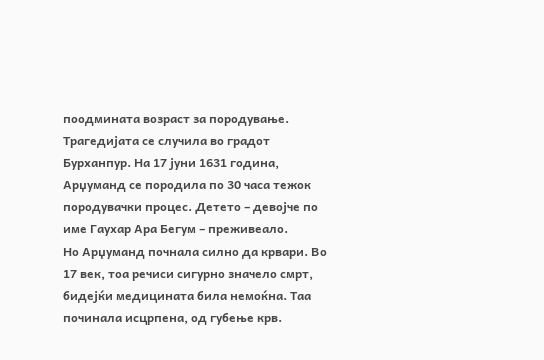поодмината возраст за породување.
Трагедијата се случила во градот Бурханпур. На 17 јуни 1631 година, Арџуманд се породила по 30 часа тежок породувачки процес. Детето – девојче по име Гаухар Ара Бегум – преживеало.
Но Арџуманд почнала силно да крвари. Во 17 век, тоа речиси сигурно значело смрт, бидејќи медицината била немоќна. Таа починала исцрпена, од губење крв.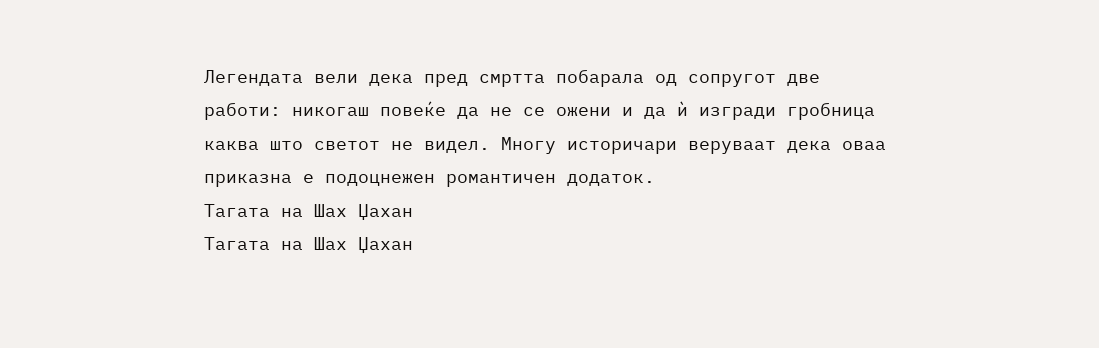Легендата вели дека пред смртта побарала од сопругот две работи: никогаш повеќе да не се ожени и да ѝ изгради гробница каква што светот не видел. Многу историчари веруваат дека оваа приказна е подоцнежен романтичен додаток.
Тагата на Шах Џахан
Тагата на Шах Џахан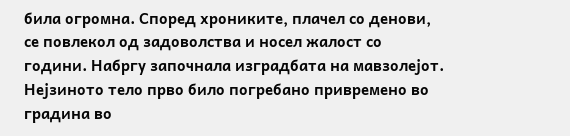била огромна. Според хрониките, плачел со денови, се повлекол од задоволства и носел жалост со години. Набргу започнала изградбата на мавзолејот.
Нејзиното тело прво било погребано привремено во градина во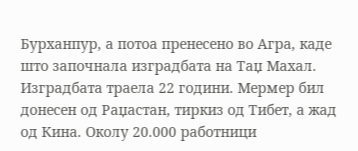Бурханпур, а потоа пренесено во Агра, каде што започнала изградбата на Таџ Махал.
Изградбата траела 22 години. Мермер бил донесен од Раџастан, тиркиз од Тибет, а жад од Кина. Околу 20.000 работници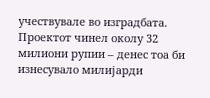учествувале во изградбата.
Проектот чинел околу 32 милиони рупии – денес тоа би изнесувало милијарди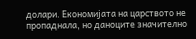долари. Економијата на царството не пропаднала, но даноците значително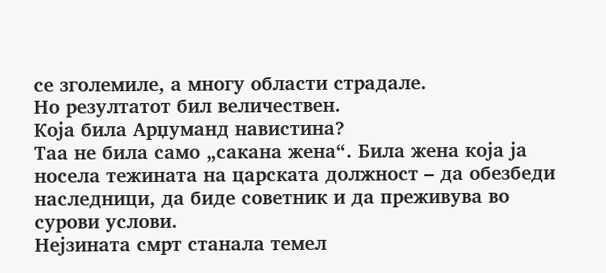се зголемиле, а многу области страдале.
Но резултатот бил величествен.
Која била Арџуманд навистина?
Таа не била само „сакана жена“. Била жена која ја носела тежината на царската должност – да обезбеди наследници, да биде советник и да преживува во сурови услови.
Нејзината смрт станала темел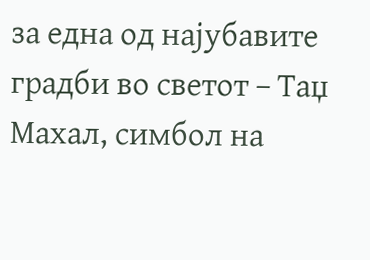за една од најубавите градби во светот – Таџ Махал, симбол на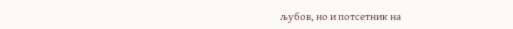љубов, но и потсетник на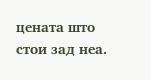цената што стои зад неа.